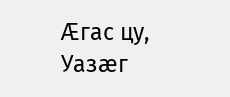Æгас цу, Уазæг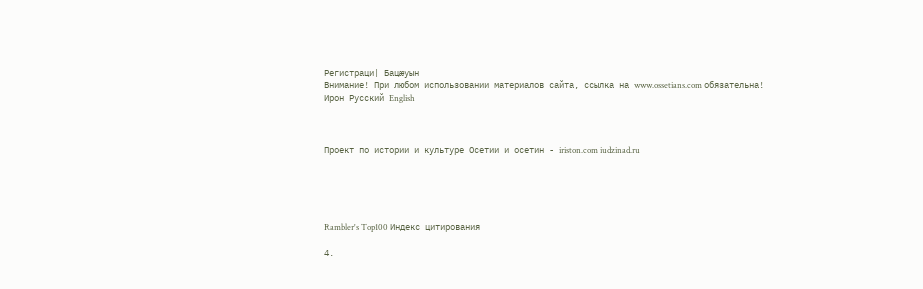Регистраци| Бацæуын
Внимание! При любом использовании материалов сайта, ссылка на www.ossetians.com обязательна!
Ирон Русский English



Проект по истории и культуре Осетии и осетин - iriston.com iudzinad.ru





Rambler's Top100 Индекс цитирования

4.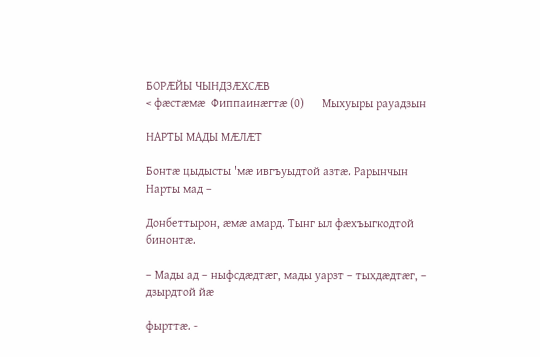БОРÆЙЫ ЧЫНДЗÆХСÆВ
< фæстæмæ  Фиппаинæгтæ (0)      Мыхуыры рауадзын

НАРТЫ МАДЫ МÆЛÆТ

Бонтæ цыдысты 'мæ ивгъуыдтой азтæ. Рарынчын Нарты мад –

Донбеттырон, æмæ амард. Тынг ыл фæхъыгкодтой бинонтæ.

– Мады ад – ныфсдæдтæг, мады уарзт – тыхдæдтæг, – дзырдтой йæ

фырттæ. -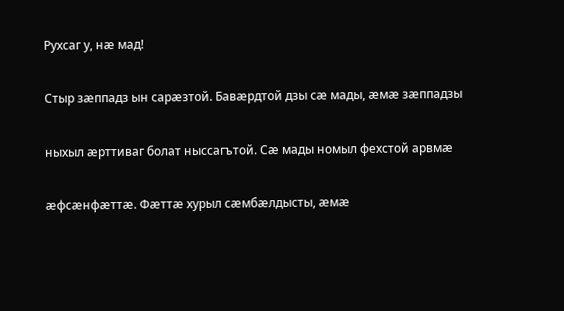Рухсаг у, нæ мад!

Стыр зæппадз ын сарæзтой. Бавæрдтой дзы сæ мады, æмæ зæппадзы

ныхыл æрттиваг болат ныссагътой. Сæ мады номыл фехстой арвмæ

æфсæнфæттæ. Фæттæ хурыл сæмбæлдысты, æмæ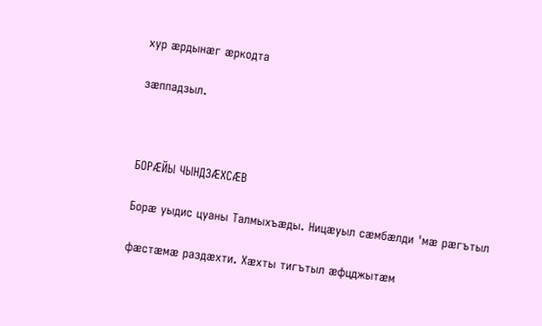хур æрдынæг æркодта

зæппадзыл.



БОРÆЙЫ ЧЫНДЗÆХСÆВ

Борæ уыдис цуаны Талмыхъæды. Ницæуыл сæмбæлди 'мæ рæгътыл

фæстæмæ раздæхти. Хæхты тигътыл æфцджытæм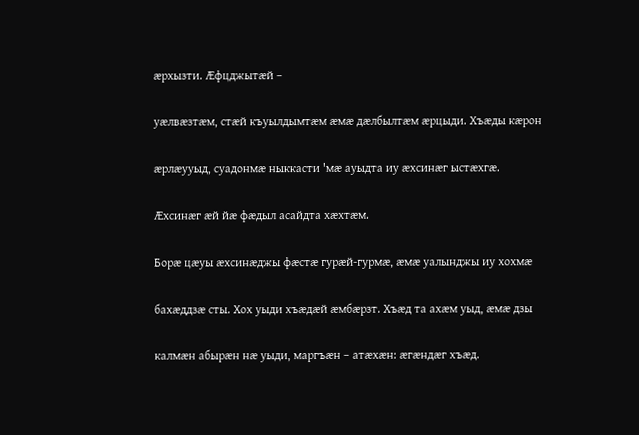æрхызти. Æфцджытæй –

уæлвæзтæм, стæй къуылдымтæм æмæ дæлбылтæм æрцыди. Хъæды кæрон

æрлæууыд, суадонмæ ныккасти 'мæ ауыдта иу æхсинæг ыстæхгæ.

Æхсинæг æй йæ фæдыл асайдта хæхтæм.

Борæ цæуы æхсинæджы фæстæ гурæй-гурмæ, æмæ уалынджы иу хохмæ

бахæддзæ сты. Хох уыди хъæдæй æмбæрзт. Хъæд та ахæм уыд, æмæ дзы

калмæн абырæн нæ уыди, маргъæн – атæхæн: æгæндæг хъæд.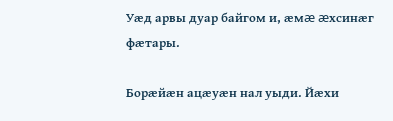Уæд арвы дуар байгом и, æмæ æхсинæг фæтары.

Борæйæн ацæуæн нал уыди. Йæхи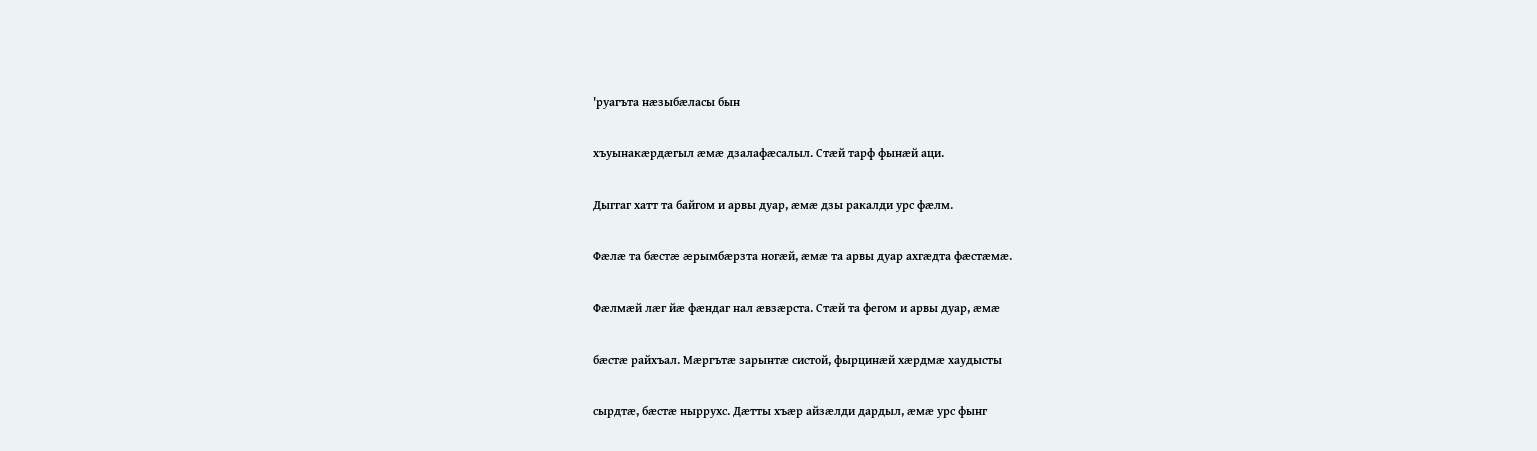'руагъта нæзыбæласы бын

хъуынакæрдæгыл æмæ дзалафæсалыл. Стæй тарф фынæй аци.

Дыггаг хатт та байгом и арвы дуар, æмæ дзы ракалди урс фæлм.

Фæлæ та бæстæ æрымбæрзта ногæй, æмæ та арвы дуар ахгæдта фæстæмæ.

Фæлмæй лæг йæ фæндаг нал æвзæрста. Стæй та фегом и арвы дуар, æмæ

бæстæ райхъал. Мæргътæ зарынтæ систой, фырцинæй хæрдмæ хаудысты

сырдтæ, бæстæ ныррухс. Дæтты хъæр айзæлди дардыл, æмæ урс фынг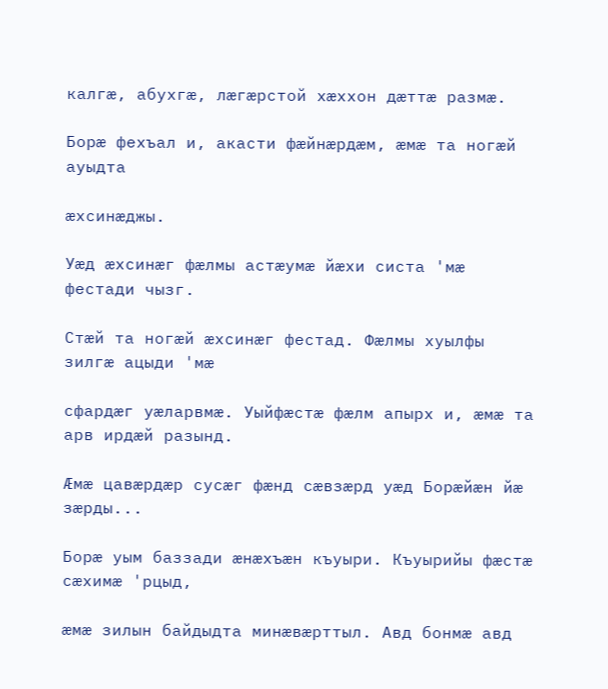калгæ, абухгæ, лæгæрстой хæххон дæттæ размæ.

Борæ фехъал и, акасти фæйнæрдæм, æмæ та ногæй ауыдта

æхсинæджы.

Уæд æхсинæг фæлмы астæумæ йæхи систа 'мæ фестади чызг.

Стæй та ногæй æхсинæг фестад. Фæлмы хуылфы зилгæ ацыди 'мæ

сфардæг уæларвмæ. Уыйфæстæ фæлм апырх и, æмæ та арв ирдæй разынд.

Æмæ цавæрдæр сусæг фæнд сæвзæрд уæд Борæйæн йæ зæрды...

Борæ уым баззади æнæхъæн къуыри. Къуырийы фæстæ сæхимæ 'рцыд,

æмæ зилын байдыдта минæвæрттыл. Авд бонмæ авд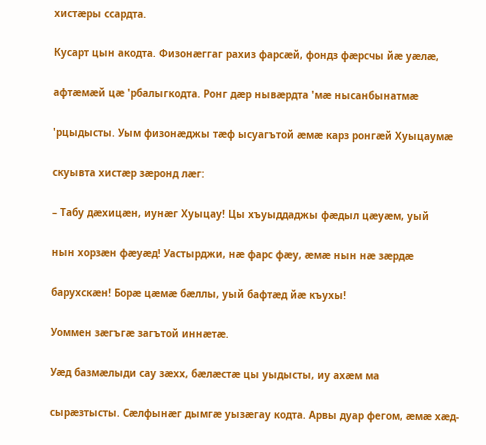хистæры ссардта.

Кусарт цын акодта. Физонæггаг рахиз фарсæй, фондз фæрсчы йæ уæлæ,

афтæмæй цæ 'рбалыгкодта. Ронг дæр нывæрдта 'мæ нысанбынатмæ

'рцыдысты. Уым физонæджы тæф ысуагътой æмæ карз ронгæй Хуыцаумæ

скуывта хистæр зæронд лæг:

– Табу дæхицæн, иунæг Хуыцау! Цы хъуыддаджы фæдыл цæуæм, уый

нын хорзæн фæуæд! Уастырджи, нæ фарс фæу, æмæ нын нæ зæрдæ

барухскæн! Борæ цæмæ бæллы, уый бафтæд йæ къухы!

Уоммен зæгъгæ загътой иннæтæ.

Уæд базмæлыди сау зæхх, бæлæстæ цы уыдысты, иу ахæм ма

сырæзтысты. Сæлфынæг дымгæ уызæгау кодта. Арвы дуар фегом, æмæ хæд-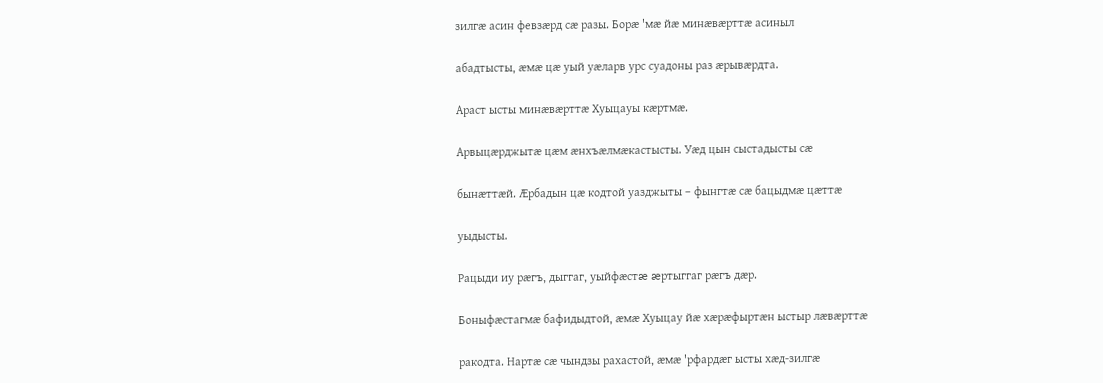зилгæ асин февзæрд сæ разы. Борæ 'мæ йæ минæвæрттæ асиныл

абадтысты, æмæ цæ уый уæларв урс суадоны раз æрывæрдта.

Араст ысты минæвæрттæ Хуыцауы кæртмæ.

Арвыцæрджытæ цæм æнхъæлмæкастысты. Уæд цын сыстадысты сæ

бынæттæй. Æрбадын цæ кодтой уазджыты – фынгтæ сæ бацыдмæ цæттæ

уыдысты.

Рацыди иу рæгъ, дыггаг, уыйфæстæ æртыггаг рæгъ дæр.

Боныфæстагмæ бафидыдтой, æмæ Хуыцау йæ хæрæфыртæн ыстыр лæвæрттæ

ракодта. Нартæ сæ чындзы рахастой, æмæ 'рфардæг ысты хæд-зилгæ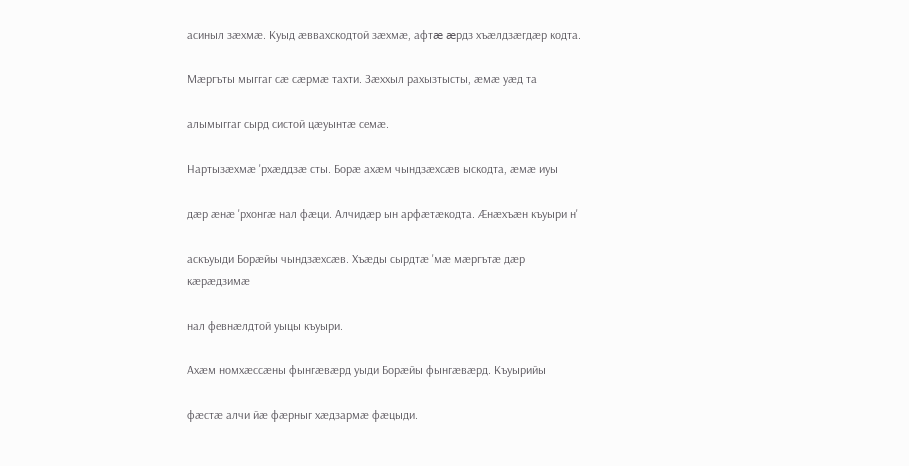асиныл зæхмæ. Куыд æввахскодтой зæхмæ, афтæ æрдз хъæлдзæгдæр кодта.

Мæргъты мыггаг сæ сæрмæ тахти. Зæххыл рахызтысты, æмæ уæд та

алымыггаг сырд систой цæуынтæ семæ.

Нартызæхмæ 'рхæддзæ сты. Борæ ахæм чындзæхсæв ыскодта, æмæ иуы

дæр æнæ 'рхонгæ нал фæци. Алчидæр ын арфæтæкодта. Æнæхъæн къуыри н'

аскъуыди Борæйы чындзæхсæв. Хъæды сырдтæ 'мæ мæргътæ дæр кæрæдзимæ

нал февнæлдтой уыцы къуыри.

Ахæм номхæссæны фынгæвæрд уыди Борæйы фынгæвæрд. Къуырийы

фæстæ алчи йæ фæрныг хæдзармæ фæцыди.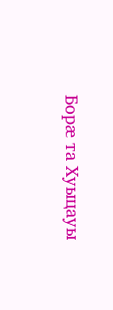Борæ та Хуыцауы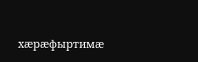хæрæфыртимæ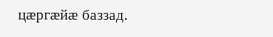цæргæйæ баззад.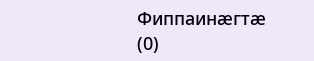Фиппаинæгтæ (0)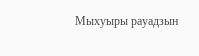Мыхуыры рауадзын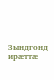Зындгонд ирæттæ